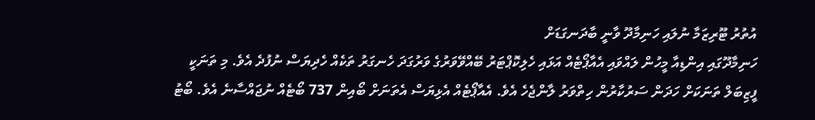އުތުރު ޓޫރިޒަމާ ނުލައި ހަނިމާދޫ ވާނީ ބާދަނގަޑަށް
ހަނިމާދޫގައި އިންޑިއާ މީހުން ލައްވައި އެއާޕޯޓެއް އަޅައި ހެލިކޮޕްޓަރު ބޭއްވޭވަރުގެ ވަރުގަދަ ހެނގަރު ތަކެއް ހެދިޔަސް ނުފުދެ އެވެ. މި ތަނަކީ ފީޒިބަލް ތަނަކަށް ހަދަން ސަރުކާރުން ހިތްވަރު ލާންޖެހެ އެވެ. އެއާޕޯޓެއް އެޅިޔަސް އެތަނަށް ބޯއިން 737 ބޯޓެއް ނުޖައްސާނެ އެވެ. ބޯޓު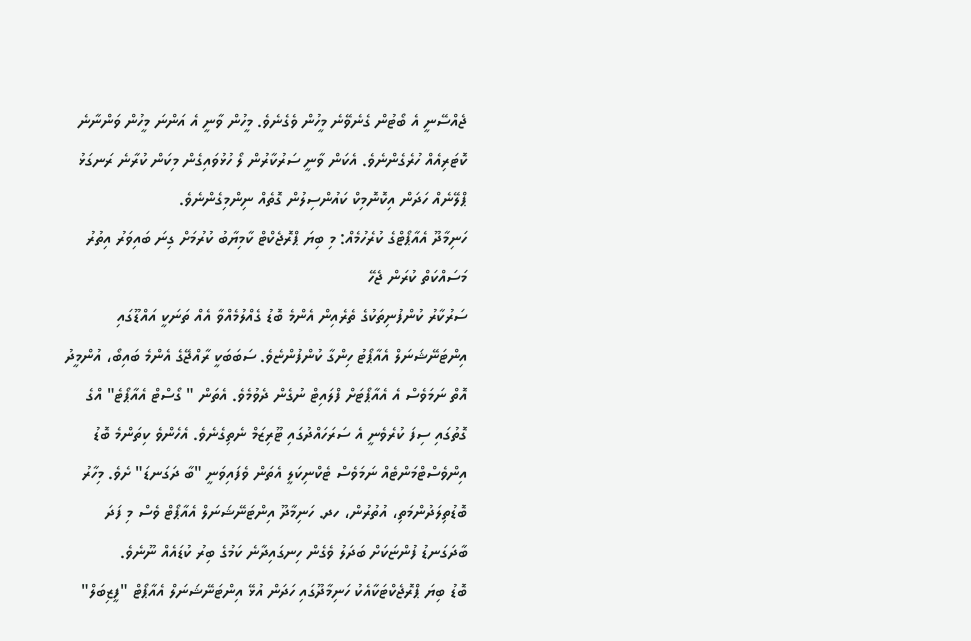ޖެއްސޭނީ އެ ބޯޓުން ގެނެވޭނެ މީހުން ވެގެނެވެ. މީހުން ވާނީ އެ އަންނަ މީހުން ވަންނާނެ ކޮޓަރިއެއް ހުރެގެންނެވެ. އެކަން ވާނީ ސަރުކާރުން ލޯ ހުޅުވައިގެން މިކަން ކުރާނެ ރަނގަޅު ޕްލޭނެއް ހަދަން އިކޮނޮމިކް ކައުންސިލުން ގޮތެއް ނިންމިގެންނެވެ.
ހަނިމާދޫ އެއާޕޯޓްގެ ކުރެހުމެއް: މި ބިޔަ ޕްރޮޖެކްޓް ކާމިޔާބު ކުރުމަށް ގިނަ ބައިވަރު އިތުރު މަސައްކަތް ކުރަން ޖެހޭ
ސަރުކާރު ކުންފުނިތަކުގެ ތެރެއިން އެންމެ ބޮޑު ގެއްލުމެއްވާ އެއް ތަނަކީ އައްޑޫގައި އިންޓަނޭޝަނަލް އެއާޕޯޓު ހިންގާ ކުންފުންޏެވެ. ސަބަބަކީ ރާއްޖޭގެ އެންމެ ބައިބޯ، އުންމީދު އޮތް ނަމަވެސް އެ އެއާޕޯޓަށް ފްލައިޓް ނުގެން ދެވުމެވެ. އެތަން " ގޯސްޓް އެއާޕޯޓެ" އްގެ ގޮތުގައި ސިފަ ކުރެވެނީ އެ ސަރަހައްދުގައި ޓޫރިޒަމް ނެތިގެނެވެ. އެހެންވެ ކިތަންމެ ބޮޑު އިންވެސްޓްމަންޓެއް ނަމަވެސް ޓެކްނިކަލީ އެތަން ވެފައިވަނީ "ބާ ދަގަނޑަ" ށެވެ. މިހާރު ބޮޑުތިލަދުންމަތި، އުތުރުން، ހދ. ހަނިމާދޫ އިންޓަނޭޝަނަލް އެއާޕޯޓް ވެސް މި ފަދަ ބާދަގަނޑު ފުންޏަކަށް ބަދަލު ވެގެން ހިނގައިދާނެ ކަމުގެ ބިރު ކުޑައެއް ނޫނެވެ.
ބޮޑު ބިޔަ ޕްރޮޖެކްޓަކާއެކު ހަނިމާދޫގައި ހަދަން އުޅޭ އިންޓަނޭޝަނަލް އެއާޕޯޓް "ފީޒިބަލް"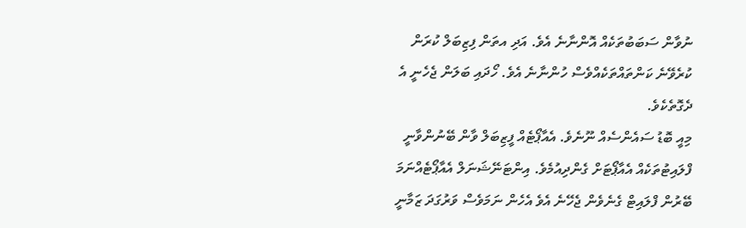ނުވާން ސަބަބުތަކެއް އޮންނާނެ އެވެ. އަދި އތަން ފިޒިބަލް ކުރަން ކުރެވޭނެ ކަންތައްތަކެއްވެސް ހުންނާނެ އެވެ. ހޯދައި ބަލަން ޖެހެނީ އެ ދެގޮތެކެވެ.
މިއީ ބޮޑު ސައެންސެއް ނޫނެވެ. އެއާޕޯޓެއް ފީޒިބަލް ވާން ބޭނުންވާނީ ފްލައިޓުތަކެއް އެއާޕޯޓަށް ގެންދިއުމެވެ. އިންޓަނޭޝަނަލް އެއާޕޯޓެއްނަމަ ބޭރުން ފްލައިޓް ގެނެވެން ޖެހޭނެ އެވެ އެހެން ނަމަވެސް ވަރުގަދަ ޒަމާނީ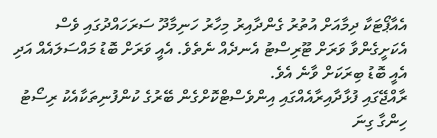އެއާޕޯޓަކާ ދިމާއަށް އުތުރު ގެންދާއިރު މިހާރު ހަނިމާދޫ ސަރަހައްދުގައި ވެސް އެކަށީގެންވާ ވަރަށް ޓޫރިސްޓު އެނދެއް ނެތެވެ. އެއީ ވަރަށް ބޮޑު މައްސަލައެއް އަދި އެއީ ބޮޑު ބިރަކަށް ވާނެ އެވެ.
ރާއްޖޭގައި ފުޅާދާއިރާއެއްގައި އިންވެސްޓްކޮށްގެން ބޭރުގެ ކުންފުނިތަކާއެކު ރިސޯޓު ހިންގާ ގިނަ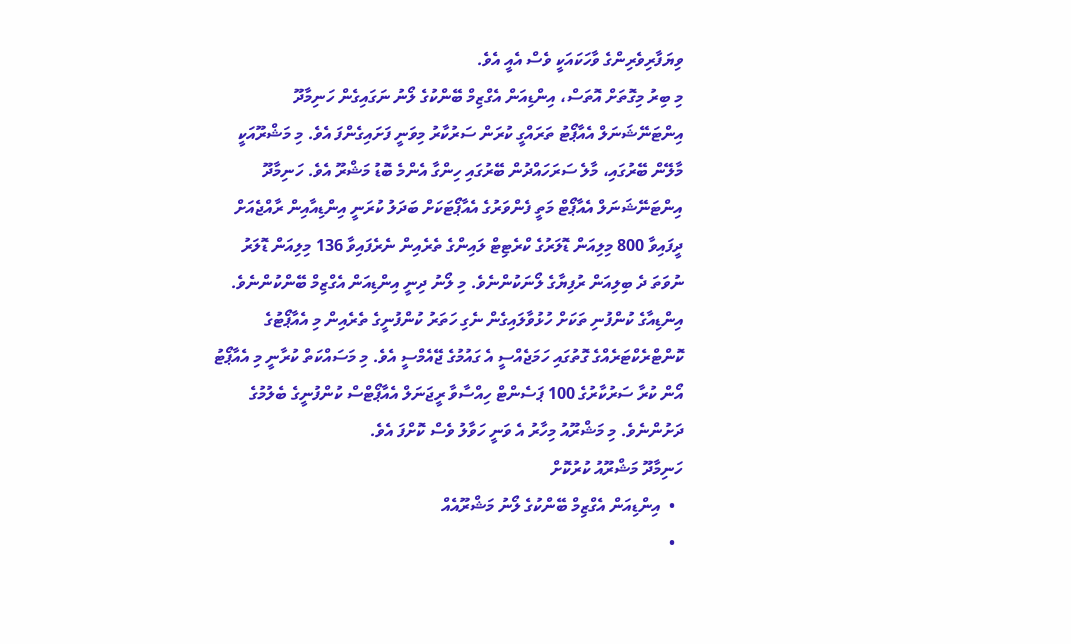ވިޔަފާރިވެރިންގެ ވާހަކައަކީ ވެސް އެއީ އެވެ.
މި ބިރު މިގޮތަށް އޮތަސް، އިންޑިއަން އެގްޒިމް ބޭންކުގެ ލޯނު ނަގައިގެން ހަނިމާދޫ އިންޓަނޭޝަނަލް އެއާޕޯޓު ތަރައްގީ ކުރަން ސަރުކާރު މިވަނީ ފަށައިގެންފަ އެވެ. މި މަޝްރޫއަކީ މާލޭން ބޭރުގައި، މާލެ ސަރަހައްދުން ބޭރުގައި ހިންގާ އެންމެ ބޮޑު މަޝްރޫ އެވެ. ހަނިމާދޫ އިންޓަނޭޝަނަލް އެއާޕޯޓް މަތީ ފެންވަރުގެ އެއާޕޯޓަކަށް ބަދަލު ކުރަނީ އިންޑިއާއިން ރާއްޖެއަށް ދީފައިވާ 800 މިލިއަން ޑޮލަރުގެ ކްރެޓިޓް ލައިންގެ ތެރެއިން ނެރެފައިވާ 136 މިލިއަން ޑޮލަރު ނުވަތަ ދެ ބިލިއަން ރުފިޔާގެ ލޯނަކުންނެވެ. މި ލޯނު ދިނީ އިންޑިއަން އެގްޒިމް ބޭންކުންނެވެ. އިންޑިއާގެ ކުންފުނި ތަކަށް ހުޅުވާލައިގެން ނެގި ހަތަރު ކުންފުނީގެ ތެރެއިން މި އެއާޕޯޓުގެ ކޮންޓްރެކްޓަރެއްގެ ގޮތުގައި ހަމަޖެއްސީ އެ ގައުމުގެ ޖޭއެމްސީ އެވެ. މި މަސައްކަތް ކުރާނީ މި އެއާޕޯޓު އޯން ކުރާ ސަރުކާރުގެ 100 ޕަސެންޓް ހިއްސާވާ ރީޖަނަލް އެއާޕޯޓްސް ކުންފުނީގެ ބެލުމުގެ ދަށުންނެވެ. މި މަޝްރޫއު މިހާރު އެ ވަނީ ހަވާލު ވެސް ކޮށްފަ އެވެ.
ހަނިމާދޫ މަޝްރޫއު ކުރުކޮށް
  •  އިންޑިއަން އެގްޒިމް ބޭންކުގެ ލޯނު މަޝްރޫއެއް
  •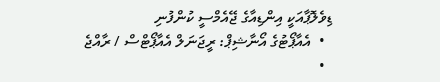ޑިވެލޮޕާއަކީ އިންޑިއާގެ ޖޭއެމްސީ ކުންފުނި
  •  އެއާޕޯޓުގެ އޯނާޝިޕް: ރީޖަނަލް އެއާޕޯޓްސް / ރާއްޖެ
  •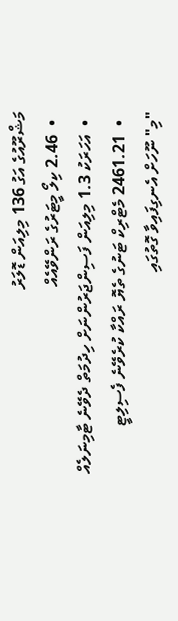މަޝްރޫއުގެ އަގު 136 މިލިއަން ޑޮލަރު
  •  2.46 ކިލޯ މީޓަރުގެ ރަންވޭއެއް
  •  އަހަރަކު 1.3 މިލިއަން ފަސިންޖަރުންނަށް ހިދުމަތް ދެވޭނެ ޓާމިނަލެއް
  •  2461.21 މެޓްރިކް ޓަނުގެ ތެޔޮ ރައްކާ ކުރެވޭނެ ފެސިލިޓީ
"މި" ނޫހަށް އެނގިފައިވާ ގޮތުގައި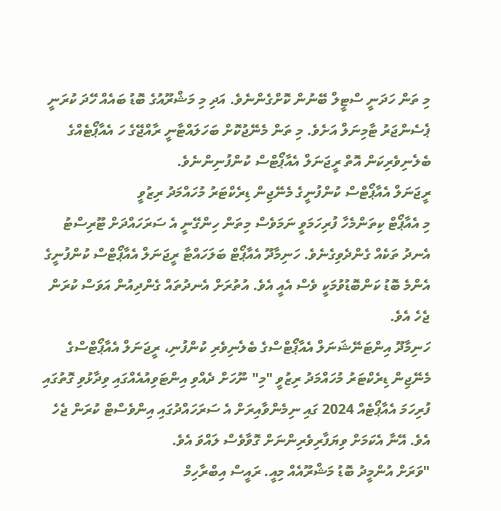މި ތަން ހަދަނީ ސްޓީލް ބޭނުން ކޮށްގެންނެވެ. އަދި މި މަޝްރޫއުގެ ބޮޑު ބައެއް ހޭދަ ކުރަނީ ޕެސެންޖަރު ޓާމިނަލް އަށެވެ. މި ތަން މެނޭޖުކޮށް ބަހަލައްޓާނީ ރާއްޖޭގެ ހަ އެއާޕޯޓެއްގެ ބެލެނިވެރިކަން އޮތް ރީޖަނަލް އެއާޕޯޓްސް ކުންފުނިންނެވެ.
ރީޖަނަލް އެއާޕޯޓްސް ކުންފުނީގެ މެނޭޖިން ޑިރެކްޓަރު މުހައްމަދު ރިޒުވީ
މި އެއާޕޯޓް ކިތަންމެހާ ފުރިހަމަވީ ނަމަވެސް މިތަން ހިންގޭނީ އެ ސަރަހައްދަށް ޓޫރިސްޓު އެނދު ތަކެއް ގެންދެވިގެނެވެ. ހަނިމާދޫ އެއާޕޯޓް ބަލަހައްޓާ ރީޖަނަލް އެއާޕޯޓްސް ކުންފުނީގެ އެންމެ ބޮޑު ކަންބޮޑުވުމަކީ ވެސް އެއީ އެވެ. އުތުރަށް އެނދުތައް ގެންދިއުން އަވަސް ކުރަން ޖެހެ އެވެ.
ހަނިމާދޫ އިންޓަނޭޝަނަލް އެއާޕޯޓްސްގެ ބެލެނިވެރި ކުންފުނި، ރީޖަނަލް އެއާޕޯޓްސްގެ މެނޭޖިން ޑިރެކްޓަރު މުހައްމަދު ރިޒުވީ "މި" ނޫހަށް ދެއްވި އިންޓަވިއުއެއްގައި ވިދާޅުވި ގޮތުގައި ފުރިހަމަ އެއާޕޯޓެއް 2024 ގައި ނިމެންވާއިރަށް އެ ސަރަހައްދުގައި އިންވެސްޓް ކުރަން ޖެހެ އެވެ. އޭނާ އެކަމަށް ވިޔަފާރިވެރިންނަށް ގޮވާވެސް ލައްވަ އެވެ.
"ވަރަށް އުންމީދު ބޮޑު މަޝްރޫއެއް މިއީ. ރައީސް އިބްރާހިމް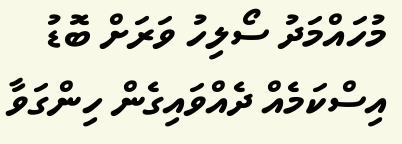މުހައްމަދު ސޯލިހު ވަރަށް ބޮޑު އިސްކަމެއް ދެއްވައިގެން ހިންގަވާ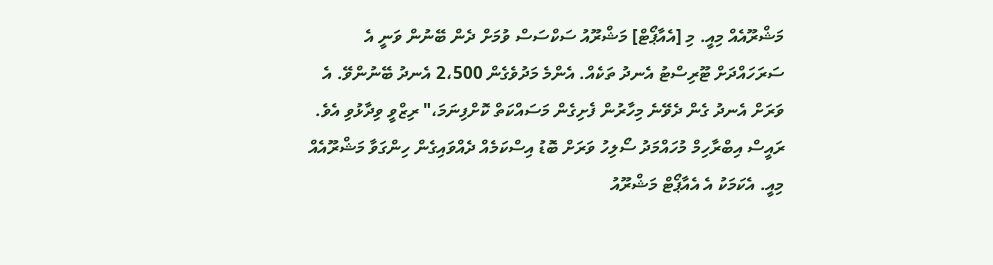މަޝްރޫއެއް މިއީ. މި [އެއާޕޯޓް] މަޝްރޫއު ސަކްސަސް ވުމަށް ދެން ބޭނުން ވަނީ އެ ސަރަހައްދަށް ޓޫރިސްޓު އެނދު ތަކެއް. އެންމެ މަދުވެގެން 2،500 އެނދު ބޭނުންވޭ. އެ ވަރަށް އެނދު ގެން ދެވޭނެ މިހާރުން ފެށިގެން މަސައްކަތް ކޮށްފިނަމަ،" ރިޒްވީ ވިދާޅުވި އެވެ.
ރައީސް އިބްރާހިމް މުހައްމަދު ސޯލިހު ވަރަށް ބޮޑު އިސްކަމެއް ދެއްވައިގެން ހިންގަވާ މަޝްރޫއެއް މިއީ. އެކަމަކު އެ އެއާޕޯޓް މަޝްރޫއު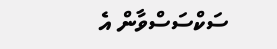ސަކްސަސްވާން އެ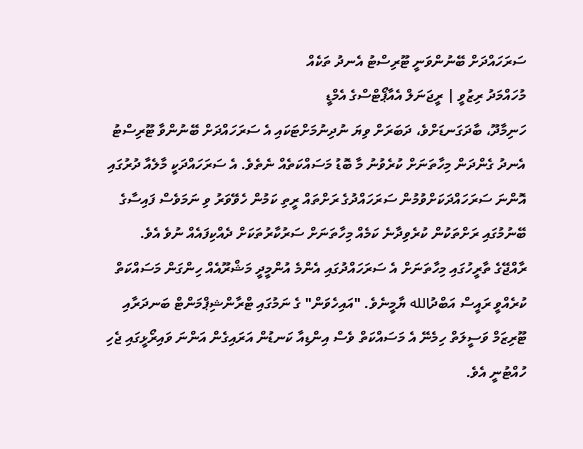ސަރަހައްދަށް ބޭނުންވަނީ ޓޫރިސްޓު އެނދު ތަކެއް
މުހައްމަދު ރިޒުވީ | ރީޖަނަލް އެއާޕޯޓްސްގެ އެމްޑީ
ހަނިމާދޫ، ބާދަގަނޑަށްވެ، ދަބަރަށް ވިޔަ ނުދިނުމަށްޓަކައި އެ ސަރަހައްދަށް ބޭނުންވާ ޓޫރިސްޓު އެނދު ގެންދަން މިހާތަނަށް ކުރެވުނު މާ ބޮޑު މަސައްކަތެއް ނެތެވެ. އެ ސަރަހައްދަކީ މާލެއާ ދުރުގައި އޮންނަ ސަރަހައްދަކަށްވުމުން ސަރަހައްދުގެ ރަށްތައް ރީތި ކަމުން ހެވޭވަރު ވި ނަމަވެސް ފައިސާގެ ބޭނުމުގައި ރަށްތަކުން ކުރެވިދާނެ ކަމެއް މިހާތަނަށް ސަރުކާރުތަކަށް ދެއްކިފައެއް ނުވެ އެވެ. ރާއްޖޭގެ ތާރީހުގައި މިހާތަނަށް އެ ސަރަހައްދުގައި އެންމެ އުންމީދީ މަޝްރޫއެއް ހިންގަން މަސައްކަތް ކުރެއްވީ ރައީސް އަބްދުالله ޔާމީނެވެ. "އައިހެވަން" ގެ ނަމުގައި ޓްރާންޝިޕްމަންޓް ބަނދަރާއި ޓޫރިޒަމް ވަސީލަތް ހިމެނޭ އެ މަސައްކަތް ވެސް އިންޑިއާ ކަނޑުން އަރައިގެން އަންނަ ވައިރޯޅީގައި ޖެހި ހުއްޓުނީ އެވެ.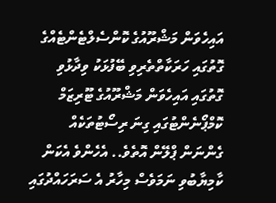އައިހެވަން މަޝްރޫއުގެ ކޮންސެލްޓެންޓެއްގެ ގޮތުގައި ހަރަކާތްތެރިވި ބޭފުޅަކު ވިދާޅުވި ގޮތުގައި އައިހެވަން މަޝްރޫއުގެ ޓޫރިޒަމް ކޮމްޕޯނެންޓުގައި ގިނަ ރިސޯޓުތަކެއް ގެންނަން ޕްލޭން އޮތެވެ.. އެހެންވެ އެކަން ކާމިޔާބުވި ނަމަވެސް މިހާރު އެ ސަރަހައްދުގައި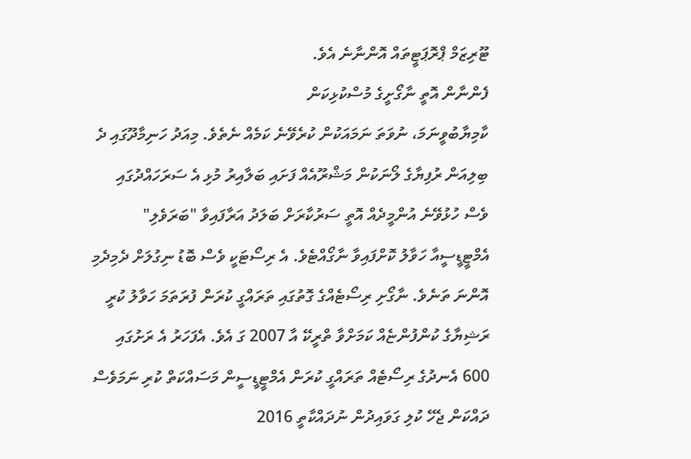ޓޫރިޒަމް ޕްރޮޕަޓީތައް އޮންނާނެ އެވެ.
ފެންނާން އޮތީ ނާގޯށީގެ މުސްކުޅިކަން
ކާމިޔާބުވީނަމަ، ނުވަތަ ނަމައަކުން ކުރެވޭނެ ކަމެއް ނެތެވެ. މިއަދު ހަނިމާދޫގައި ދެ ބިލިއަން ރުފިޔާގެ ލޯނަކުން މަޝްރޫއެއް ފަށައި ބަލާއިރު މުޅި އެ ސަރަހައްދުގައި ވެސް ހުޅުވޭނެ އުންމީދެއް އޮތީ ސަރުކާރަށް ބަލަދު އަރާފައިވާ "ބަރަވެލި" އެމްޓީޑީސީއާ ހަވާލު ކޮށްފައިވާ ނާގޯއްޓެވެ. އެ ރިސޯޓަކީ ވެސް ބޮޑު ނިގުލަށް ދެމިދެމި އޮންނަ ތަނެވެ. ނާގޯށި ރިސޯޓެއްގެ ގޮތުގައި ތަރައްގީ ކުރަން ފުރަތަމަ ހަވާލު ކުރީ ރަޝިޔާގެ ކުންފުންޏެއް ކަމަށްވާ ތްރީކޭ އާ 2007 ގަ އެވެ. އެފަހަރު އެ ރަށުގައި 600 އެނދުގެ ރިސޯޓެއް ތަރައްގީ ކުރަން އެމްޓީޑީސީން މަސައްކަތް ކުރި ނަމަވެސް ދައްކަން ޖެހޭ ކުލި ގަވައިދުން ނުދައްކާތީ 2016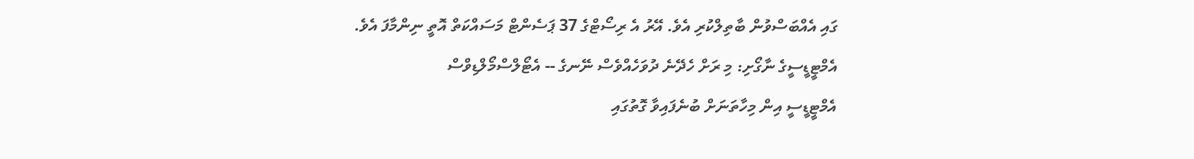ގައި އެއްބަސްވުން ބާތިލްކުރި އެވެ. އޭރު އެ ރިސޯޓްގެ 37 ޕަސެންޓް މަސައްކަތް އޮތީ ނިންމާފަ އެވެ.
އެމްޓީޑީސީގެ ނާގޯށި: މި ރަށް ހެދޭނެ ދުވަހެއްވެސް ނޭނގެ -- އެޓޯލްސްމޯލްޑިވްސް
އެމްޓީޑީސީ އިން މިހާތަނަށް ބުނެފައިވާ ގޮތުގައި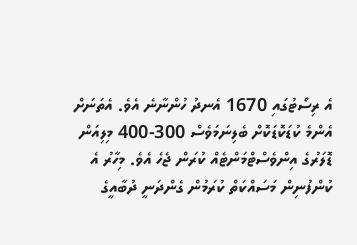އެ ރިސޯޓުގައި 1670 އެނދު ހުންނާނެ އެވެ. އެތަނަށް އެންމެ ކުޑަކޮޑަކޮށް ބެލިނަމަވެސް 300-400 މިލިއަން ޑޮލަރުގެ އިންވެސްޓްމަންޓެއް ކުރަން ޖެހެ އެވެ. މިހާރު އެ ކުންފުނިން މަސައްކަތް ކުރަމުން ގެންދަނީ ދުބާއީގެ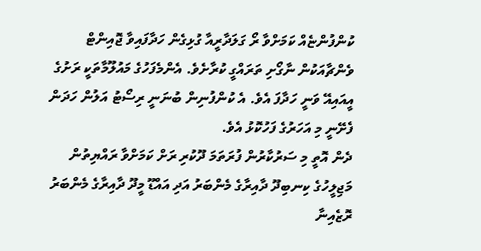ކުންފުންޏެއް ކަމަށްވާ ރޯ ގަލަދާރީއާ ގުޅިގެން ހަދާފައިވާ ޖޮއިންޓް ވެންޗާއަކުން ނާގޯށި ތަރައްގީ ކުރާށެވެ. އެންމެފަހުގެ މައުލޫމާތަކީ ރަށުގެ އީއައިއޭ ވަނީ ހަދާފަ އެވެ. އެ ކުންފުނިން ބުނަނީ ރިސޯޓު އަލުން ހަދަން ފެށޭނީ މި އަހަރުގެ ފަހުކޮޅު އެވެ.
ދެން އޮތީ މި ސަރުކާރުން ފުރަތަމަ ދޫކުރި ރަށް ކަމަށްވާ ރައްޔިތުން މަޖިލީހުގެ ކިނބިދޫ ދާއިރާގެ މެންބަރު އަދި އައްޑޫ މީދޫ ދާއިރާގެ މެންބަރު ރޮޒެއިނާ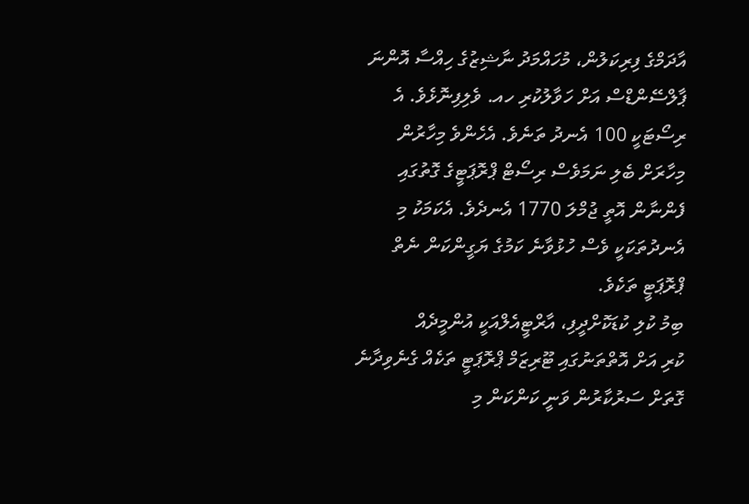އާދަމްގެ ފިރިކަލުން، މުހައްމަދު ނާޝިޒުގެ ހިއްސާ އޮންނަ ޕާލްސޭންޑްސް އަށް ހަވާލުކުރި ހއ. ވެލިފިނޮޅެވެ. އެ ރިސޯޓަކީ 100 އެނދު ތަނެވެ. އެހެންވެ މިހާރުން މިހާރަށް ބެލި ނަމަވެސް ރިސޯޓް ޕްރޮޕަޓީގެ ގޮތުގައި ފެންނާން އޮތީ ޖުމްލަ 1770 އެނދެވެ. އެކަމަކު މި އެނދުތަކަކީ ވެސް ހުޅުވާނެ ކަމުގެ ޔަގީންކަން ނެތް ޕްރޮޕަޓީ ތަކެވެ.
ބިމު ކުލި ކުޑަކޮށްދީފި، އާރްޓީއެލްއަކީ އުންމީދެއް
ކުރި އަށް އޮތްތަނުގައި ޓޫރިޒަމް ޕްރޮޕަޓީ ތަކެއް ގެނެވިދާނެ ގޮތަށް ސަރުކާރުން ވަނީ ކަންކަން މި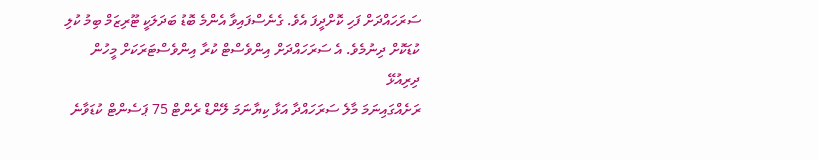ސަރަހައްދަށް ފަހި ކޮށްދީފަ އެވެ. ގެނެސްފައިވާ އެންމެ ބޮޑު ބަދަލަކީ ޓޫރިޒަމް ބިމު ކުލި ކުޑަކޮށް ދިނުމެވެ. އެ ސަރަހައްދަށް އިންވެސްޓް ކުރާ އިންވެސްޓަރަކަށް މީހުން ދިރިއުޅޭ
ރަށެއްގައިނަމަ މާލެ ސަރަހައްދާ އަޅާ ކިޔާނަމަ ލޭންޑް ރެންޓް 75 ޕަސެންޓް ކުޑަވާނެ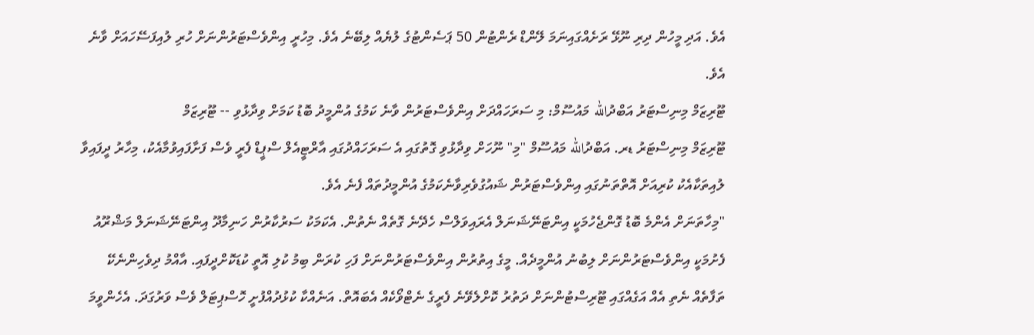އެވެ. އަދި މީހުން ދިރި ނޫޅޭ ރަށެއްގައިނަމަ ލޭންޑް ރެންޓުން 50 ޕަސެންޓުގެ ލުޔެއް ލިބޭނެ އެވެ. މިހުރީ އިންވެސްޓަރުންނަށް ހުރި ލުއިފަސޭހައަށް ވާނެ އެވެ.
ޓޫރިޒަމް މިނިސްޓަރު އަބްދުالله މައުސޫމް: މި ސަރަހައްދަށް އިންވެސްޓަރުން ވާނެ ކަމުގެ އުންމީދު ބޮޑު ކަމަށް ވިދާޅުވި -- ޓޫރިޒަމް
ޓޫރިޒަމް މިނިސްޓަރު ޑރ. އަބްދުالله މައުސޫމް "މި" ނޫހަށް ވިދާޅުވި ގޮތުގައި އެ ސަރަހައްދުގައި އާރްޓީއެލް ސްޕީޑް ފެރީ ވެސް ފަށާފައިވުމާއެކު، މިހާރު ދީފައިވާ ލުއިތަކާއެކު ކުރިއަށް އޮތްތަނުގައި އިންވެސްޓަރުން ޝައުގުވެރިވާނެކަމުގެ އުންމީދުތައް ފެނެ އެވެ.
"މިހާތަނަށް އެންމެ ބޮޑު ގޮންޖެހުމަކީ އިންޓަނޭޝަނަލް އެރައިވަލްސް ހެދޭނެ ގޮތެއް ނެތުން. އެކަމަކު ސަރުކާރުން ހަނިމާދޫ އިންޓަނޭޝަނަލް މަޝްރޫއު ފެށުމަކީ އިންވެސްޓަރުންނަށް ލިބުނު އުންމީދެއް. މީގެ އިތުރުން އިންވެސްޓަރުންނަށް ފަހި ކުރަން ބިމު ކުލި އޮތީ ކުޑަކޮށްދީފައި. އާއްމު ދިވެހިންނެކޭ ތަފާތެއް ނެތި އެއް އަގެއްގައި ޓޫރިސްޓުންނަށް ދަތުރު ކޮށްލެވޭނެ ފެރީގެ ނެޓްވޯކެއް އެބައޮތް. އަނެއްކާ ކުޅުދުއްފުށީ ހޮސްޕިޓަލް ވެސް ވަރުގަދަ. އެހެންވީމަ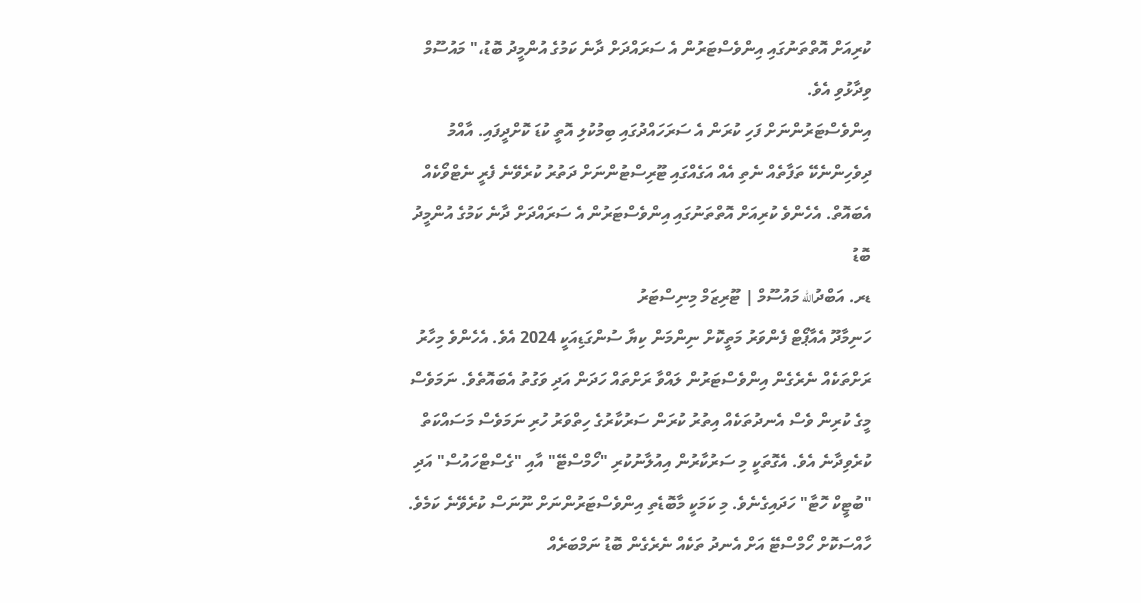ކުރިއަށް އޮތްތަނުގައި އިންވެސްޓަރުން އެ ސަރައްދަށް ދާނެ ކަމުގެ އުންމީދު ބޮޑު،" މައުސޫމް ވިދާޅުވި އެވެ.
އިންވެސްޓަރުންނަށް ފަހި ކުރަން އެ ސަރަހައްދުގައި ބިމުކުލި އޮތީ ކުޑަ ކޮށްދީފައި. އާއްމު ދިވެހިންނެކޭ ތަފާތެއް ނެތި އެއް އަގެއްގައި ޓޫރިސްޓުންނަށް ދަތުރު ކުރެވޭނެ ފެރީ ނެޓްވޯކެއް އެބައޮތް. އެހެންވެ ކުރިއަށް އޮތްތަނުގައި އިންވެސްޓަރުން އެ ސަރައްދަށް ދާނެ ކަމުގެ އުންމީދު ބޮޑު
ޑރ. އަބްދުالله މައުސޫމް | ޓޫރިޒަމް މިނިސްޓަރު
ހަނިމާދޫ އެއާޕޯޓް ފެންވަރު މަތީކޮށް ނިންމަން ކިޔާ ސުންގަޑިއަކީ 2024 އެވެ. އެހެންވެ މިހާރު ރަށްތަކެއް ނެރެގެން އިންވެސްޓަރުން ލައްވާ ރަށްތައް ހަދަން އަދި ވަގުތު އެބައޮތެވެ. ނަމަވެސް މީގެ ކުރިން ވެސް އެނދުތަކެއް އިތުރު ކުރަން ސަރުކާރުގެ ހިތްވަރު ހުރި ނަމަވެސް މަސައްކަތް ކުރެވިދާނެ އެވެ. އެގޮތަކީ މި ސަރުކާރުން އިއުލާނުކުރި "ހޯމްސްޓޭ" އާއި "ގެސްޓްހައުސް" އަދި "ބުޓީކް ހޮޓާ" ހަދައިގެނެވެ. މި ކަމަކީ މާބޮޑެތި އިންވެސްޓަރުންނަށް ނޫނަސް ކުރެވޭނެ ކަމެވެ. ހާއްސަކޮށް ހޯމްސްޓޭ އަށް އެނދު ތަކެއް ނެރެގެން ބޮޑު ނަމްބަރެއް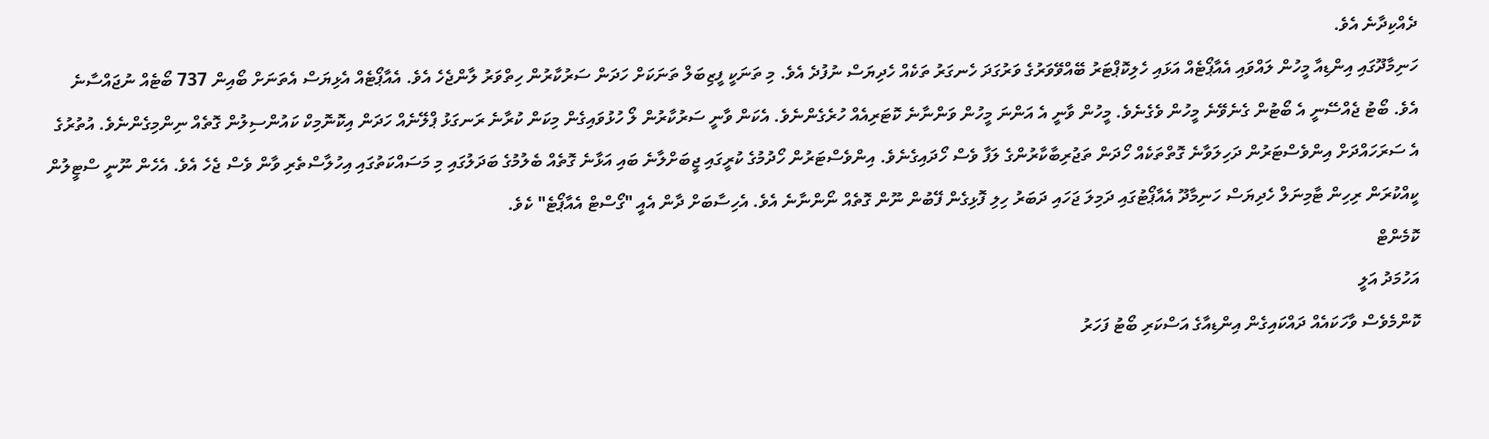ދެއްކިދާނެ އެވެ.
ހަނިމާދޫގައި އިންޑިއާ މީހުން ލައްވައި އެއާޕޯޓެއް އަޅައި ހެލިކޮޕްޓަރު ބޭއްވޭވަރުގެ ވަރުގަދަ ހެނގަރު ތަކެއް ހެދިޔަސް ނުފުދެ އެވެ. މި ތަނަކީ ފީޒިބަލް ތަނަކަށް ހަދަން ސަރުކާރުން ހިތްވަރު ލާންޖެހެ އެވެ. އެއާޕޯޓެއް އެޅިޔަސް އެތަނަށް ބޯއިން 737 ބޯޓެއް ނުޖައްސާނެ އެވެ. ބޯޓު ޖެއްސޭނީ އެ ބޯޓުން ގެނެވޭނެ މީހުން ވެގެނެވެ. މީހުން ވާނީ އެ އަންނަ މީހުން ވަންނާނެ ކޮޓަރިއެއް ހުރެގެންނެވެ. އެކަން ވާނީ ސަރުކާރުން ލޯ ހުޅުވައިގެން މިކަން ކުރާނެ ރަނގަޅު ޕްލޭނެއް ހަދަން އިކޮނޮމިކް ކައުންސިލުން ގޮތެއް ނިންމިގެންނެވެ. އުތުރުގެ އެ ސަރަހައްދަށް އިންވެސްޓަރުން ދަހިލަވާނެ ގޮތްތަކެއް ހޯދަން ތަޖުރިބާކާރުންގެ ލަފާ ވެސް ހޯދައިގެނެވެ. އިންވެސްޓަރުން ހޯދުމުގެ ކުރީގައި ޖީބަށްލާނެ ބައި އަޅާނެ ގޮތެއް ބެލުމުގެ ބަދަލުގައި މި މަސައްކަތުގައި އިހުލާސްތެރި ވާން ވެސް ޖެހެ އެވެ. އެހެން ނޫނީ ސްޓީލުން ކީއްކުރަން ރިހިން ޓާމިނަލް ހެދިޔަސް ހަނިމާދޫ އެއާޕޯޓުގައި ދަމިލަ ޖަހައި ދަބަރު ހިލި ފޮޅިގެން ފޭބުން ނޫން ގޮތެއް ނޯންނާނެ އެވެ. އެހިސާބަށް ދާން އެއީ "ގޯސްޓް އެއާޕޯޓެ" ކެވެ.
ކޮމެންޓް
އަހުމަދު އަލީ
ކޮންމެވެސް ވާހަކައެއް ދައްކައިގެން އިންޑިއާގެ އަސްކަރި ބޯޓު ފަހަރު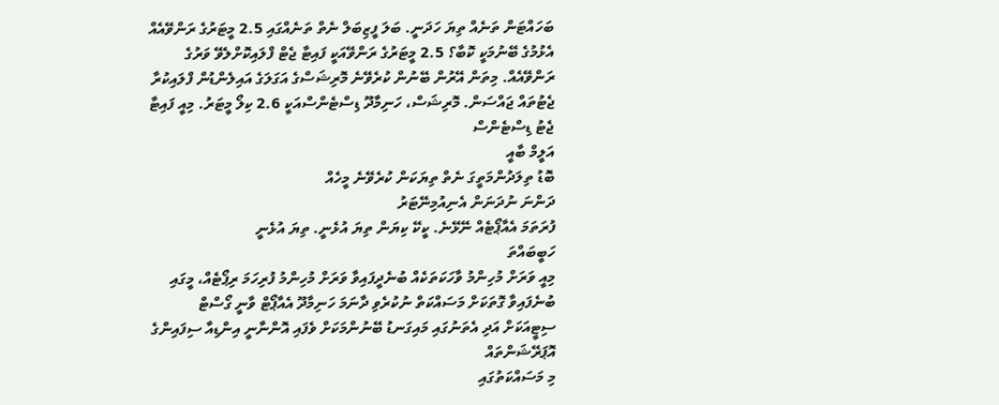ބަހައްޓަން ތަނެއް ތިޔަ ހަދަނީ. ބަލަ ފީޒިބަލް ނެތް ތަނެއްގައި 2.5 މީޓަރުގެ ރަންވޭއެއް އެޅުމުގެ ބޭނުމަކީ ކޮބާ؟ 2.5 މީޓަރުގެ ރަންވޭއަކީ ފައިޓާ ޖެޓް ފްލައިކޮށްލެވޭ ވަރުގެ ރަންވޭއެއް. މިތަން އޭރުން ބޭނުން ކުރެވޭނެ މޮރިޝަސްގެ އަގަލަގެ އައިލެންޑުން ފްލައިކުރާ ޖެޓުތައް ޖައްސަން. މޮރިޝަސް، ހަނިމާދޫ ޑިސްޓެންސްއަކީ 2.6 ކިލޯ މީޓަރު. މިއީ ފައިޓާ ޖެޓު ޑިސްޓެންސް
އަލީމް ބާއީ
ބޮޑު ތިލަދުންމަތީގަ ނެތް ތިޔަކަން ކުރެވޭނެ މީހެއް
ދަންނަ ނުދަނަން އެނިއުމިނޭޓަރު
ފުރަތަމަ އެއާޕޯޓެއް ނޭޅޭނެ. ކީކޭ ކިޔަން ތިޔަ އުޅެނީ. ތިޔަ އުޅެނީ
ހަބީބައްތަ
މިއީ ވަރަށް މުހިންމު ވާހަކަތަކެއް ބުނެދީފައިވާ ވަރަށް މުހިންމު ފުރިހަމަ ރިޕޯޓެއް، މީގައި ބުނެފައިވާ ގޮތަކަށް މަސައްކަތް ނުކުރެވި ދާނަމަ ހަނިމާދޫ އެއާޕޯޓް ވާނީ ގޯސްޓް ސިޓީއަކަށް އަދި އެތަނުގައި މައިގަނޑު ބޭނުންމަކަށް ވެފައި އޮންނާނީ އިންޑިއާ ސިފައިންގެ އޮޕަރޭޝަންތައް
މި މަސައްކަތުގައި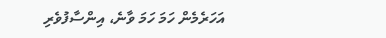އަހަރެމެން ހަމަ ހަމަ ވާނެ، އިންސާފުވެރި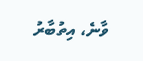ވާނެ، އިތުބާރު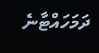ދަމަހައްޓާނެ